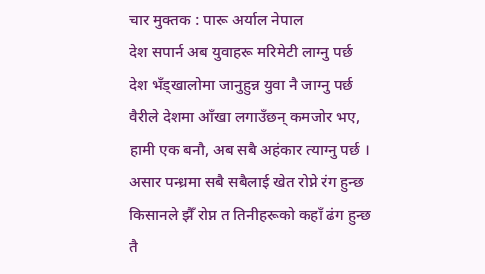चार मुक्तक : पारू अर्याल नेपाल
देश सपार्न अब युवाहरू मरिमेटी लाग्नु पर्छ
देश भँड्खालोमा जानुहुन्न युवा नै जाग्नु पर्छ
वैरीले देशमा आँखा लगाउँछन् कमजोर भए,
हामी एक बनौ, अब सबै अहंकार त्याग्नु पर्छ ।
असार पन्ध्रमा सबै सबैलाई खेत रोप्ने रंग हुन्छ
किसानले झैँ रोप्न त तिनीहरूको कहाँ ढंग हुन्छ
तै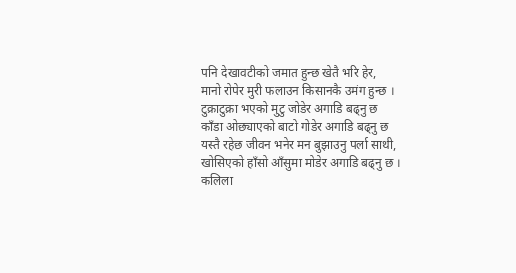पनि देखावटीको जमात हुन्छ खेतै भरि हेर,
मानो रोपेर मुरी फलाउन किसानकै उमंग हुन्छ ।
टुक्राटुक्रा भएको मुटु जोडेर अगाडि बढ्नु छ
काँडा ओछ्याएको बाटो गोडेर अगाडि बढ्नु छ
यस्तै रहेछ जीवन भनेर मन बुझाउनु पर्ला साथी,
खोसिएको हाँसो आँसुमा मोडेर अगाडि बढ्नु छ ।
कलिला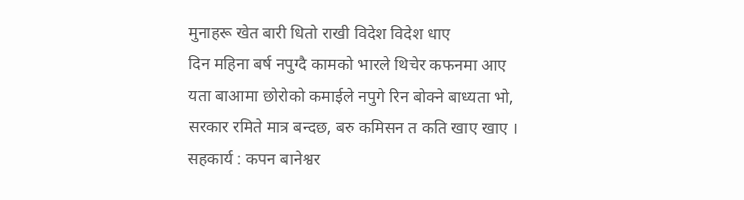मुनाहरू खेत बारी धितो राखी विदेश विदेश धाए
दिन महिना बर्ष नपुग्दै कामको भारले थिचेर कफनमा आए
यता बाआमा छोरोको कमाईले नपुगे रिन बोक्ने बाध्यता भो,
सरकार रमिते मात्र बन्दछ, बरु कमिसन त कति खाए खाए ।
सहकार्य : कपन बानेश्वर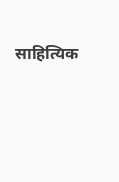साहित्यिक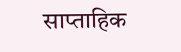साप्ताहिक